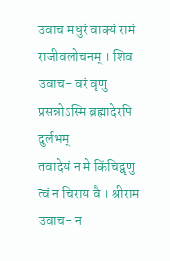उवाच मधुरं वाक्यं रामं राजीवलोचनम् । शिव उवाच- वरं वृणु प्रसन्नोऽस्मि ब्रह्मादेरपि दुर्लभम्
तवादेयं न मे किंचिद्वृणु त्वं न चिराय वै । श्रीराम उवाच- न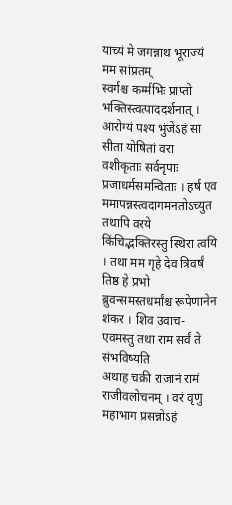याच्यं मे जगन्नाथ भूराज्यं मम सांप्रतम्
स्वर्गश्च कर्म्मभिः प्राप्तो भक्तिस्त्वत्पाददर्शनात् । आरोग्यं पश्य भुंजेऽहं सा सीता योषितां वरा
वशीकृताः सर्वनृपाः प्रजाधर्मसमन्विताः । हर्ष एव ममापन्नस्त्वदागमनतोऽच्युत
तथापि वरये किंचिद्भक्तिरस्तु स्थिरा त्वयि । तथा मम गृहे देव त्रिवर्षं तिष्ठ हे प्रभो
ब्रुवन्समस्तधर्मांश्च रूपेणानेन शंकर । शिव उवाच- एवमस्तु तथा राम सर्वं ते संभविष्यति
अथाह चक्री राजानं रामं राजीवलोचनम् । वरं वृणु महाभाग प्रसन्नोऽहं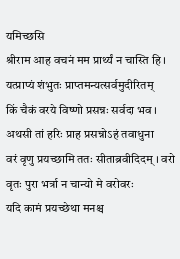यमिच्छसि
श्रीराम आह वचनं मम प्रार्थ्यं न चास्ति हि । यत्प्राप्यं शंभुतः प्राप्तमन्यत्सर्वमुदीरितम्
किं चैकं वरये विष्णो प्रसन्नः सर्वदा भव । अथसी तां हरिः प्राह प्रसन्नोऽहं तवाधुना
वरं वृणु प्रयच्छामि ततः सीताब्रवीदिदम् । वरो वृतः पुरा भर्त्रा न चान्यो मे वरोवरः
यदि कामं प्रयच्छेथा मनश्च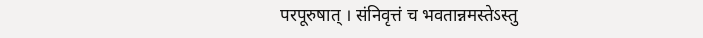परपूरुषात् । संनिवृत्तं च भवतान्नमस्तेऽस्तु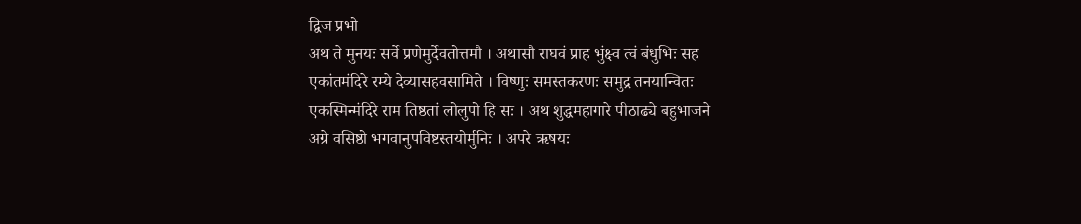द्विज प्रभो
अथ ते मुनयः सर्वे प्रणेमुर्देवतोत्तमौ । अथासौ राघवं प्राह भुंक्ष्व त्वं बंधुभिः सह
एकांतमंदिरे रम्ये देव्यासहवसामिते । विष्णुः समस्तकरणः समुद्र तनयान्वितः
एकस्मिन्मंदिरे राम तिष्ठतां लोलुपो हि सः । अथ शुद्धमहागारे पीठाढ्ये बहुभाजने
अग्रे वसिष्ठो भगवानुपविष्टस्तयोर्मुनिः । अपरे ऋषयः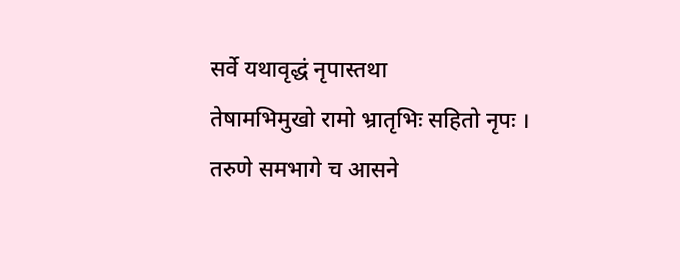सर्वे यथावृद्धं नृपास्तथा
तेषामभिमुखो रामो भ्रातृभिः सहितो नृपः । तरुणे समभागे च आसने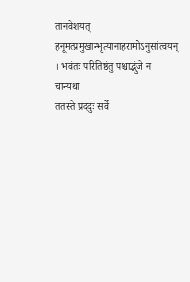तानवेशयत्
हनूमत्प्रमुखान्भृत्यानाहरामोऽनुसांत्वयन् । भवंतः परितिष्ठंतु पश्चाद्भुंजे न चान्यथा
ततस्ते प्रददुः सर्वे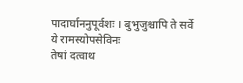पादार्घाननुपूर्वशः । बुभुजुश्चापि ते सर्वे ये रामस्योपसेविनः
तेषां दत्वाथ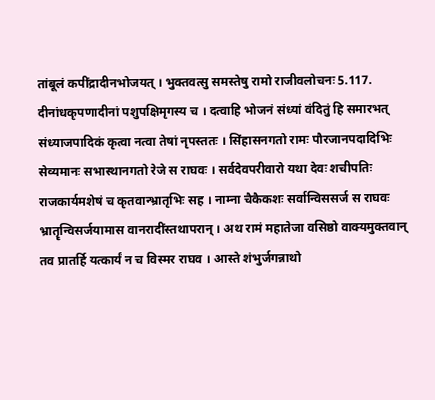तांबूलं कपींद्रादीनभोजयत् । भुक्तवत्सु समस्तेषु रामो राजीवलोचनः 5.117.
दीनांधकृपणादीनां पशुपक्षिमृगस्य च । दत्वाहि भोजनं संध्यां वंदितुं हि समारभत्
संध्याजपादिकं कृत्वा नत्वा तेषां नृपस्ततः । सिंहासनगतो रामः पौरजानपदादिभिः
सेव्यमानः सभास्थानगतो रेजे स राघवः । सर्वदेवपरीवारो यथा देवः शचीपतिः
राजकार्यमशेषं च कृतवान्भ्रातृभिः सह । नाम्ना चैकैकशः सर्वान्विससर्ज स राघवः
भ्रातॄन्विसर्जयामास वानरादींस्तथापरान् । अथ रामं महातेजा वसिष्ठो वाक्यमुक्तवान्
तव प्रातर्हि यत्कार्यं न च विस्मर राघव । आस्ते शंभुर्जगन्नाथो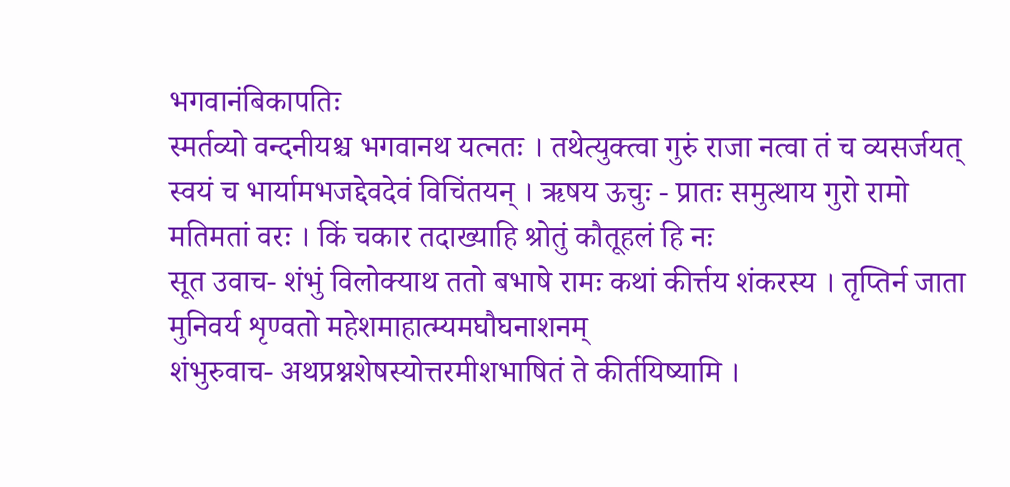भगवानंबिकापतिः
स्मर्तव्यो वन्दनीयश्च भगवानथ यत्नतः । तथेत्युक्त्वा गुरुं राजा नत्वा तं च व्यसर्जयत्
स्वयं च भार्यामभजद्देवदेवं विचिंतयन् । ऋषय ऊचुः - प्रातः समुत्थाय गुरो रामो मतिमतां वरः । किं चकार तदाख्याहि श्रोतुं कौतूहलं हि नः
सूत उवाच- शंभुं विलोक्याथ ततो बभाषे रामः कथां कीर्त्तय शंकरस्य । तृप्तिर्न जाता मुनिवर्य शृण्वतो महेशमाहात्म्यमघौघनाशनम्
शंभुरुवाच- अथप्रश्नशेषस्योत्तरमीशभाषितं ते कीर्तयिष्यामि ।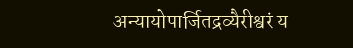अन्यायोपार्जितद्रव्यैरीश्वरं य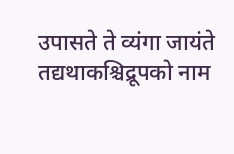उपासते ते व्यंगा जायंते
तद्यथाकश्चिद्रूपको नाम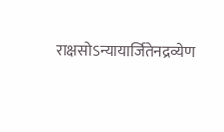राक्षसोऽन्यायार्जितेनद्रव्येण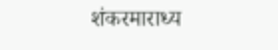शंकरमाराध्य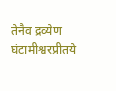तेनैव द्रव्येण घंटामीश्वरप्रीतये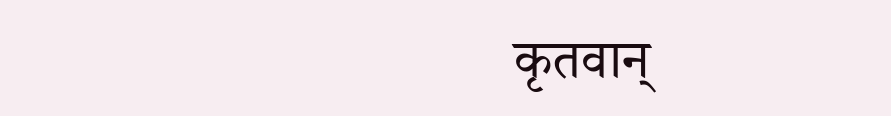कृतवान्